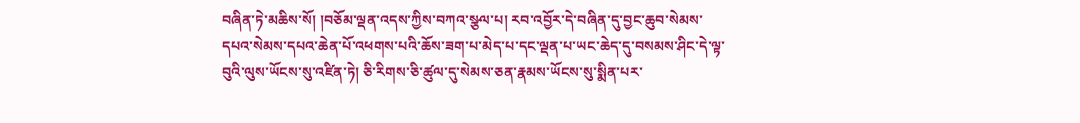བཞིན་ཏེ་མཆིས་སོ། །བཅོམ་ལྡན་འདས་ཀྱིས་བཀའ་སྩལ་པ། རབ་འབྱོར་དེ་བཞིན་དུ་བྱང་ཆུབ་སེམས་དཔའ་སེམས་དཔའ་ཆེན་པོ་འཕགས་པའི་ཆོས་ཟག་པ་མེད་པ་དང་ལྡན་པ་ཡང་ཆེད་དུ་བསམས་ཤིང་དེ་ལྟ་བུའི་ལུས་ཡོངས་སུ་འཛིན་ཏེ། ཅི་རིགས་ཅི་ཚུལ་དུ་སེམས་ཅན་རྣམས་ཡོངས་སུ་སྨིན་པར་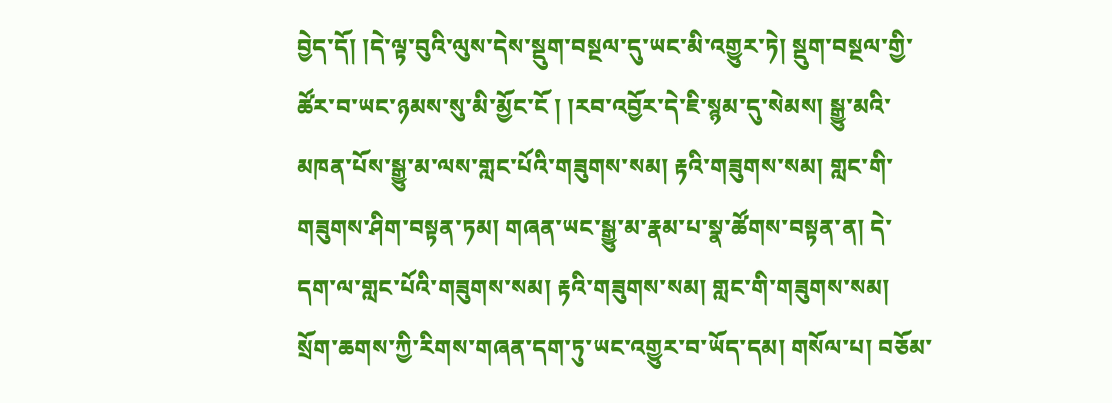བྱེད་དོ། །དེ་ལྟ་བུའི་ལུས་དེས་སྡུག་བསྔལ་དུ་ཡང་མི་འགྱུར་ཏེ། སྡུག་བསྔལ་གྱི་ཚོར་བ་ཡང་ཉམས་སུ་མི་མྱོང་ངོ ། །རབ་འབྱོར་དེ་ཇི་སྙམ་དུ་སེམས། སྒྱུ་མའི་མཁན་པོས་སྒྱུ་མ་ལས་གླང་པོའི་གཟུགས་སམ། རྟའི་གཟུགས་སམ། གླང་གི་གཟུགས་ཤིག་བསྟན་ཏམ། གཞན་ཡང་སྒྱུ་མ་རྣམ་པ་སྣ་ཚོགས་བསྟན་ན། དེ་དག་ལ་གླང་པོའི་གཟུགས་སམ། རྟའི་གཟུགས་སམ། གླང་གི་གཟུགས་སམ། སྲོག་ཆགས་ཀྱི་རིགས་གཞན་དག་ཏུ་ཡང་འགྱུར་བ་ཡོད་དམ། གསོལ་པ། བཅོམ་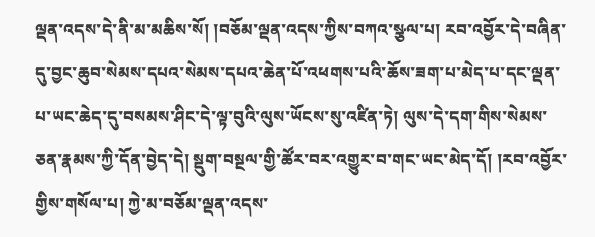ལྡན་འདས་དེ་ནི་མ་མཆིས་སོ། །བཅོམ་ལྡན་འདས་ཀྱིས་བཀའ་སྩལ་པ། རབ་འབྱོར་དེ་བཞིན་དུ་བྱང་ཆུབ་སེམས་དཔའ་སེམས་དཔའ་ཆེན་པོ་འཕགས་པའི་ཆོས་ཟག་པ་མེད་པ་དང་ལྡན་པ་ཡང་ཆེད་དུ་བསམས་ཤིང་དེ་ལྟ་བུའི་ལུས་ཡོངས་སུ་འཛིན་ཏེ། ལུས་དེ་དག་གིས་སེམས་ཅན་རྣམས་ཀྱི་དོན་བྱེད་དེ། སྡུག་བསྔལ་གྱི་ཚོར་བར་འགྱུར་བ་གང་ཡང་མེད་དོ། །རབ་འབྱོར་གྱིས་གསོལ་པ། ཀྱེ་མ་བཅོམ་ལྡན་འདས་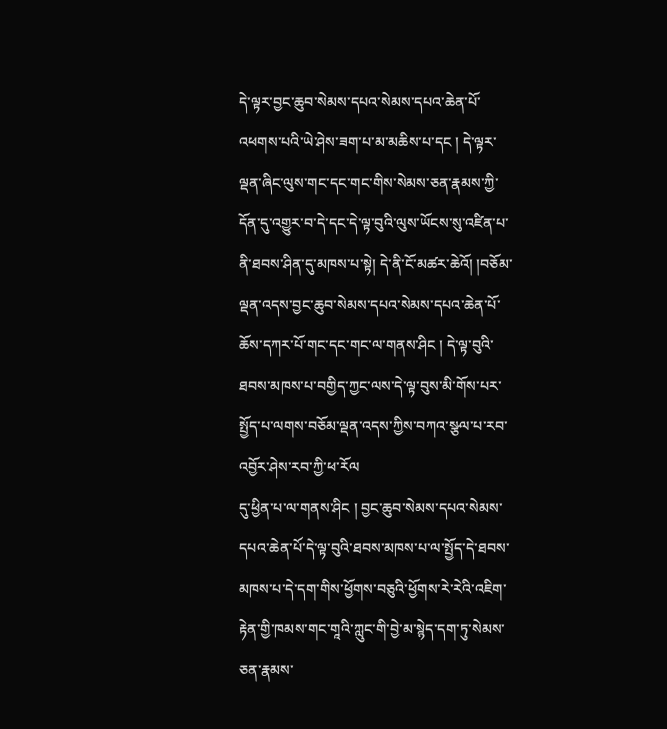དེ་ལྟར་བྱང་ཆུབ་སེམས་དཔའ་སེམས་དཔའ་ཆེན་པོ་འཕགས་པའི་ཡེ་ཤེས་ཟག་པ་མ་མཆིས་པ་དང ། དེ་ལྟར་ལྡན་ཞིང་ལུས་གང་དང་གང་གིས་སེམས་ཅན་རྣམས་ཀྱི་དོན་དུ་འགྱུར་བ་དེ་དང་དེ་ལྟ་བུའི་ལུས་ཡོངས་སུ་འཛིན་པ་ནི་ཐབས་ཤིན་དུ་མཁས་པ་སྟེ། དེ་ནི་ངོ་མཚར་ཆེའོ། །བཅོམ་ལྡན་འདས་བྱང་ཆུབ་སེམས་དཔའ་སེམས་དཔའ་ཆེན་པོ་ཆོས་དཀར་པོ་གང་དང་གང་ལ་གནས་ཤིང ། དེ་ལྟ་བུའི་ཐབས་མཁས་པ་བགྱིད་ཀྱང་ལས་དེ་ལྟ་བུས་མི་གོས་པར་སྤྱོད་པ་ལགས་བཅོམ་ལྡན་འདས་ཀྱིས་བཀའ་སྩལ་པ་རབ་འབྱོར་ཤེས་རབ་ཀྱི་ཕ་རོལ
དུ་ཕྱིན་པ་ལ་གནས་ཤིང ། བྱང་ཆུབ་སེམས་དཔའ་སེམས་དཔའ་ཆེན་པོ་དེ་ལྟ་བུའི་ཐབས་མཁས་པ་ལ་སྤྱོད་དེ་ཐབས་མཁས་པ་དེ་དག་གིས་ཕྱོགས་བཅུའི་ཕྱོགས་རེ་རེའི་འཇིག་རྟེན་གྱི་ཁམས་གང་གཱའི་ཀླུང་གི་བྱེ་མ་སྙེད་དག་ཏུ་སེམས་ཅན་རྣམས་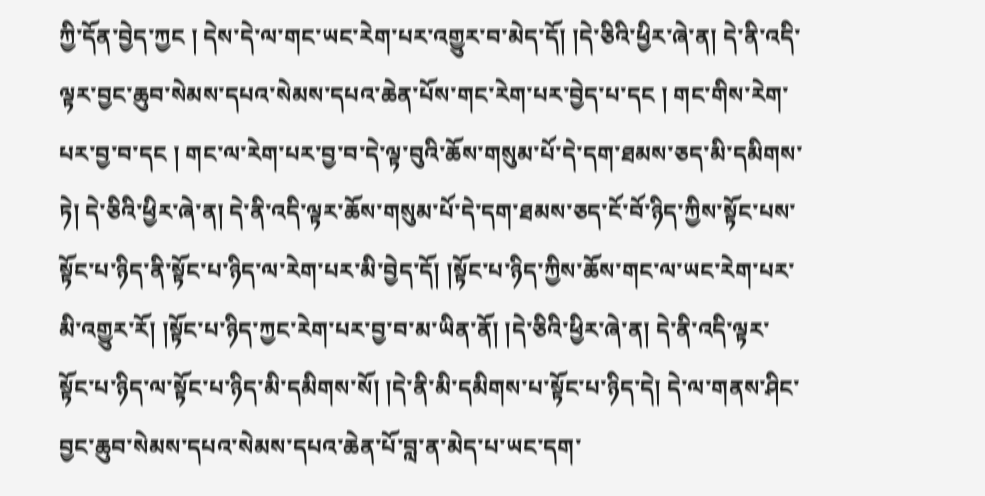ཀྱི་དོན་བྱེད་ཀྱང ། དེས་དེ་ལ་གང་ཡང་རེག་པར་འགྱུར་བ་མེད་དོ། །དེ་ཅིའི་ཕྱིར་ཞེ་ན། དེ་ནི་འདི་ལྟར་བྱང་ཆུབ་སེམས་དཔའ་སེམས་དཔའ་ཆེན་པོས་གང་རེག་པར་བྱེད་པ་དང ། གང་གིས་རེག་པར་བྱ་བ་དང ། གང་ལ་རེག་པར་བྱ་བ་དེ་ལྟ་བུའི་ཆོས་གསུམ་པོ་དེ་དག་ཐམས་ཅད་མི་དམིགས་ཏེ། དེ་ཅིའི་ཕྱིར་ཞེ་ན། དེ་ནི་འདི་ལྟར་ཆོས་གསུམ་པོ་དེ་དག་ཐམས་ཅད་ངོ་བོ་ཉིད་ཀྱིས་སྟོང་པས་སྟོང་པ་ཉིད་ནི་སྟོང་པ་ཉིད་ལ་རེག་པར་མི་བྱེད་དོ། །སྟོང་པ་ཉིད་ཀྱིས་ཆོས་གང་ལ་ཡང་རེག་པར་མི་འགྱུར་རོ། །སྟོང་པ་ཉིད་ཀྱང་རེག་པར་བྱ་བ་མ་ཡིན་ནོ། །དེ་ཅིའི་ཕྱིར་ཞེ་ན། དེ་ནི་འདི་ལྟར་སྟོང་པ་ཉིད་ལ་སྟོང་པ་ཉིད་མི་དམིགས་སོ། །དེ་ནི་མི་དམིགས་པ་སྟོང་པ་ཉིད་དེ། དེ་ལ་གནས་ཤིང་བྱང་ཆུབ་སེམས་དཔའ་སེམས་དཔའ་ཆེན་པོ་བླ་ན་མེད་པ་ཡང་དག་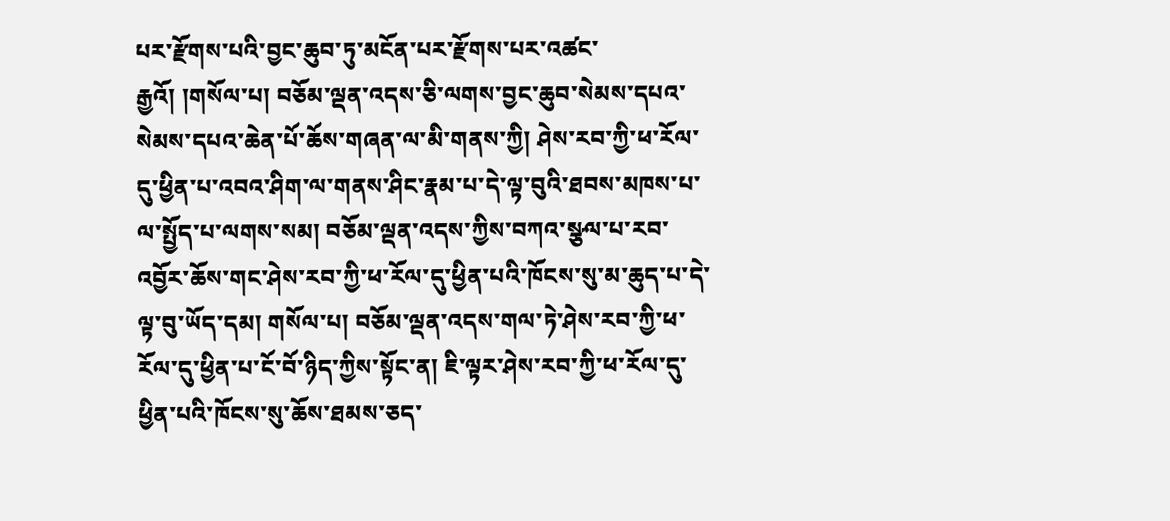པར་རྫོགས་པའི་བྱང་ཆུབ་ཏུ་མངོན་པར་རྫོགས་པར་འཚང་རྒྱའོ། །གསོལ་པ། བཅོམ་ལྡན་འདས་ཅི་ལགས་བྱང་ཆུབ་སེམས་དཔའ་སེམས་དཔའ་ཆེན་པོ་ཆོས་གཞན་ལ་མི་གནས་ཀྱི། ཤེས་རབ་ཀྱི་ཕ་རོལ་དུ་ཕྱིན་པ་འབའ་ཤིག་ལ་གནས་ཤིང་རྣམ་པ་དེ་ལྟ་བུའི་ཐབས་མཁས་པ་ལ་སྤྱོད་པ་ལགས་སམ། བཅོམ་ལྡན་འདས་ཀྱིས་བཀའ་སྩལ་པ་རབ་འབྱོར་ཆོས་གང་ཤེས་རབ་ཀྱི་ཕ་རོལ་དུ་ཕྱིན་པའི་ཁོངས་སུ་མ་ཆུད་པ་དེ་ལྟ་བུ་ཡོད་དམ། གསོལ་པ། བཅོམ་ལྡན་འདས་གལ་ཏེ་ཤེས་རབ་ཀྱི་ཕ་རོལ་དུ་ཕྱིན་པ་ངོ་བོ་ཉིད་ཀྱིས་སྟོང་ན། ཇི་ལྟར་ཤེས་རབ་ཀྱི་ཕ་རོལ་དུ་ཕྱིན་པའི་ཁོངས་སུ་ཆོས་ཐམས་ཅད་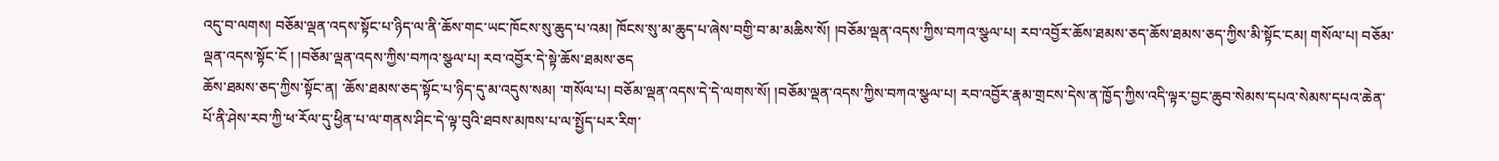འདུ་བ་ལགས། བཅོམ་ལྡན་འདས་སྟོང་པ་ཉིད་ལ་ནི་ཆོས་གང་ཡང་ཁོངས་སུ་ཆུད་པ་འམ། ཁོངས་སུ་མ་ཆུད་པ་ཞེས་བགྱི་བ་མ་མཆིས་སོ། །བཅོམ་ལྡན་འདས་ཀྱིས་བཀའ་སྩལ་པ། རབ་འབྱོར་ཆོས་ཐམས་ཅད་ཆོས་ཐམས་ཅད་ཀྱིས་མི་སྟོང་ངམ། གསོལ་པ། བཅོམ་ལྡན་འདས་སྟོང་ངོ ། །བཅོམ་ལྡན་འདས་ཀྱིས་བཀའ་སྩལ་པ། རབ་འབྱོར་དེ་སྟེ་ཆོས་ཐམས་ཅད
ཆོས་ཐམས་ཅད་ཀྱིས་སྟོང་ན། ་ཆོས་ཐམས་ཅད་སྟོང་པ་ཉིད་དུ་མ་འདུས་སམ། ་གསོལ་པ། བཅོམ་ལྡན་འདས་དེ་དེ་ལགས་སོ། །བཅོམ་ལྡན་འདས་ཀྱིས་བཀའ་སྩལ་པ། རབ་འབྱོར་རྣམ་གྲངས་དེས་ན་ཁྱོད་ཀྱིས་འདི་ལྟར་བྱང་ཆུབ་སེམས་དཔའ་སེམས་དཔའ་ཆེན་པོ་ནི་ཤེས་རབ་ཀྱི་ཕ་རོལ་དུ་ཕྱིན་པ་ལ་གནས་ཤིང་དེ་ལྟ་བུའི་ཐབས་མཁས་པ་ལ་སྤྱོད་པར་རིག་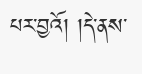པར་བྱའོ། །དེ་ནས་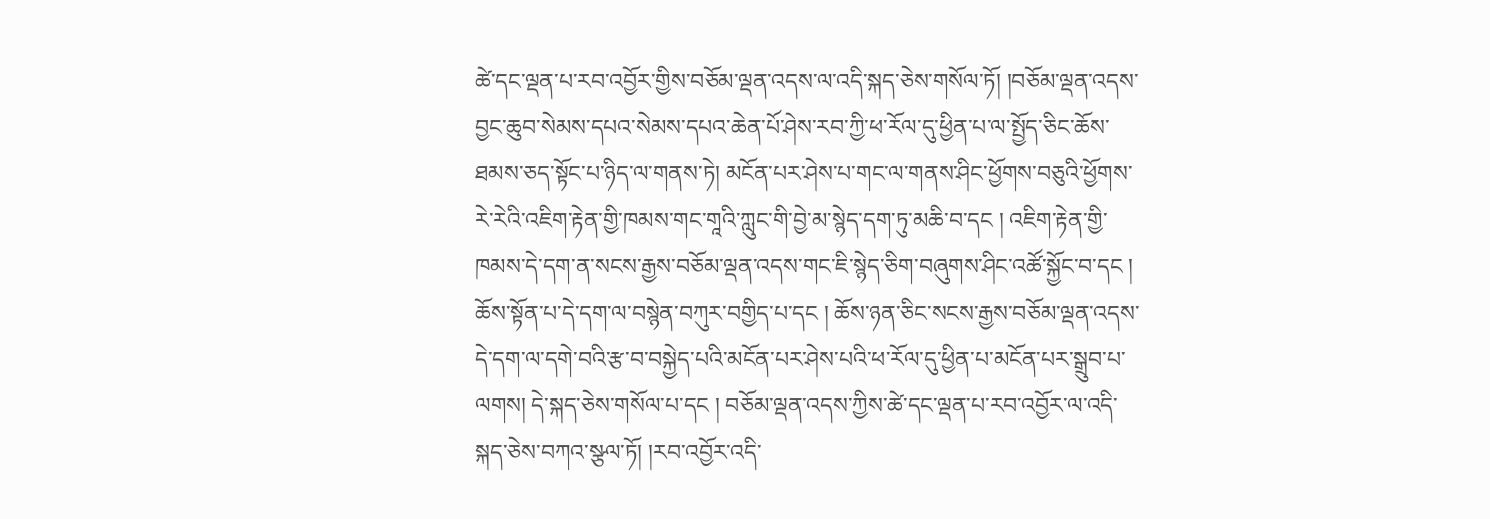ཚེ་དང་ལྡན་པ་རབ་འབྱོར་གྱིས་བཅོམ་ལྡན་འདས་ལ་འདི་སྐད་ཅེས་གསོལ་ཏོ། །བཅོམ་ལྡན་འདས་བྱང་ཆུབ་སེམས་དཔའ་སེམས་དཔའ་ཆེན་པོ་ཤེས་རབ་ཀྱི་ཕ་རོལ་དུ་ཕྱིན་པ་ལ་སྤྱོད་ཅིང་ཆོས་ཐམས་ཅད་སྟོང་པ་ཉིད་ལ་གནས་ཏེ། མངོན་པར་ཤེས་པ་གང་ལ་གནས་ཤིང་ཕྱོགས་བཅུའི་ཕྱོགས་རེ་རེའི་འཇིག་རྟེན་གྱི་ཁམས་གང་གཱའི་ཀླུང་གི་བྱེ་མ་སྙེད་དག་ཏུ་མཆི་བ་དང ། འཇིག་རྟེན་གྱི་ཁམས་དེ་དག་ན་སངས་རྒྱས་བཅོམ་ལྡན་འདས་གང་ཇི་སྙེད་ཅིག་བཞུགས་ཤིང་འཚོ་སྐྱོང་བ་དང ། ཆོས་སྟོན་པ་དེ་དག་ལ་བསྙེན་བཀུར་བགྱིད་པ་དང ། ཆོས་ཉན་ཅིང་སངས་རྒྱས་བཅོམ་ལྡན་འདས་དེ་དག་ལ་དགེ་བའི་རྩ་བ་བསྐྱེད་པའི་མངོན་པར་ཤེས་པའི་ཕ་རོལ་དུ་ཕྱིན་པ་མངོན་པར་སྒྲུབ་པ་ལགས། དེ་སྐད་ཅེས་གསོལ་པ་དང ། བཅོམ་ལྡན་འདས་ཀྱིས་ཚེ་དང་ལྡན་པ་རབ་འབྱོར་ལ་འདི་སྐད་ཅེས་བཀའ་སྩལ་ཏོ། །རབ་འབྱོར་འདི་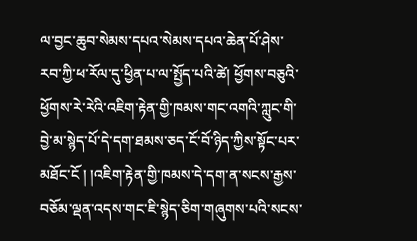ལ་བྱང་ཆུབ་སེམས་དཔའ་སེམས་དཔའ་ཆེན་པོ་ཤེས་རབ་ཀྱི་ཕ་རོལ་དུ་ཕྱིན་པ་ལ་སྤྱོད་པའི་ཚེ། ཕྱོགས་བཅུའི་ཕྱོགས་རེ་རེའི་འཇིག་རྟེན་གྱི་ཁམས་གང་འགའི་ཀླུང་གི་བྱེ་མ་སྙེད་པོ་དེ་དག་ཐམས་ཅད་ངོ་བོ་ཉིད་ཀྱིས་སྟོང་པར་མཐོང་ངོ ། །འཇིག་རྟེན་གྱི་ཁམས་དེ་དག་ན་སངས་རྒྱས་བཅོམ་ལྡན་འདས་གང་ཇི་སྙེད་ཅིག་གཞུགས་པའི་སངས་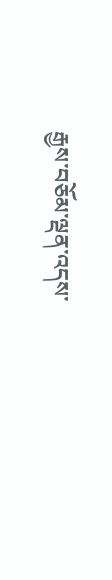རྒྱས་བཅོམ་ལྡན་འདས་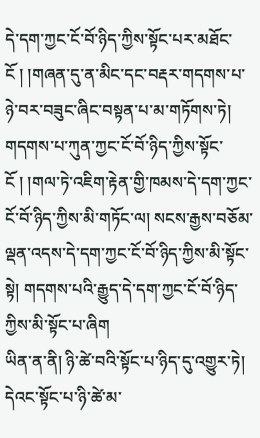དེ་དག་ཀྱང་ངོ་བོ་ཉིད་ཀྱིས་སྟོང་པར་མཐོང་ངོ ། །གཞན་དུ་ན་མིང་དང་བརྡར་གདགས་པ་ཉེ་བར་བཟུང་ཞིང་བསྟན་པ་མ་གཏོགས་ཏེ། གདགས་པ་ཀུན་ཀྱང་ངོ་བོ་ཉིད་ཀྱིས་སྟོང་ངོ ། །གལ་ཏེ་འཇིག་རྟེན་གྱི་ཁམས་དེ་དག་ཀྱང་ངོ་བོ་ཉིད་ཀྱིས་མི་གཏོང་ལ། སངས་རྒྱས་བཅོམ་ལྡན་འདས་དེ་དག་ཀྱང་ངོ་བོ་ཉིད་ཀྱིས་མི་སྟོང་སྟེ། གདགས་པའི་རྒྱུད་དེ་དག་ཀྱང་ངོ་བོ་ཉིད་ཀྱིས་མི་སྟོང་པ་ཞིག
ཡིན་ན་ནི། ཉི་ཚེ་བའི་སྟོང་པ་ཉིད་དུ་འགྱུར་ཏེ། དེའང་སྟོང་པ་ཉི་ཚེ་མ་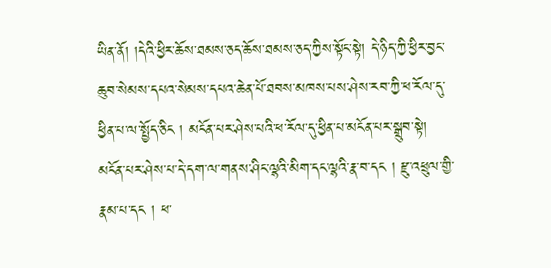ཡིན་ནོ། །དེའི་ཕྱིར་ཆོས་ཐམས་ཅད་ཆོས་ཐམས་ཅད་ཀྱིས་སྟོང་སྟེ། དེ་ཉིད་ཀྱི་ཕྱིར་བྱང་ཆུབ་སེམས་དཔའ་སེམས་དཔའ་ཆེན་པོ་ཐབས་མཁས་པས་ཤེས་རབ་ཀྱི་ཕ་རོལ་དུ་ཕྱིན་པ་ལ་སྤྱོད་ཅིང ། མངོན་པར་ཤེས་པའི་ཕ་རོལ་དུ་ཕྱིན་པ་མངོན་པར་སྒྲུབ་སྟེ། མངོན་པར་ཤེས་པ་དེ་དག་ལ་གནས་ཤིང་ལྷའི་མིག་དང་ལྷའི་རྣ་བ་དང ། རྫུ་འཕྲུལ་གྱི་རྣམ་པ་དང ། ཕ་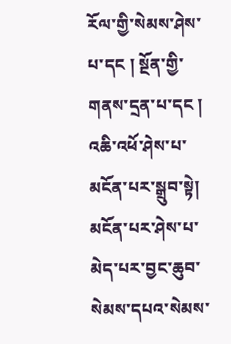རོལ་གྱི་སེམས་ཤེས་པ་དང ། སྔོན་གྱི་གནས་དྲན་པ་དང ། འཆི་འཕོ་ཤེས་པ་མངོན་པར་སྒྲུབ་སྟེ། མངོན་པར་ཤེས་པ་མེད་པར་བྱང་ཆུབ་སེམས་དཔའ་སེམས་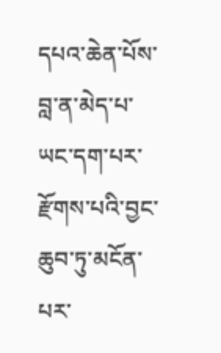དཔའ་ཆེན་པོས་བླ་ན་མེད་པ་ཡང་དག་པར་རྫོགས་པའི་བྱང་ཆུབ་ཏུ་མངོན་པར་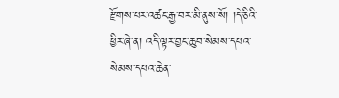རྫོགས་པར་འཚང་རྒྱ་བར་མི་ནུས་སོ། །དེ་ཅིའི་ཕྱིར་ཞེ་ན། འདི་ལྟར་བྱང་ཆུབ་སེམས་དཔའ་སེམས་དཔའ་ཆེན་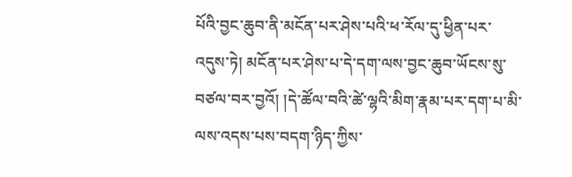པོའི་བྱང་ཆུབ་ནི་མངོན་པར་ཤེས་པའི་ཕ་རོལ་དུ་ཕྱིན་པར་འདུས་ཏེ། མངོན་པར་ཤེས་པ་དེ་དག་ལས་བྱང་ཆུབ་ཡོངས་སུ་བཙལ་བར་བྱའོ། །དེ་ཚོལ་བའི་ཚེ་ལྷའི་མིག་རྣམ་པར་དག་པ་མི་ལས་འདས་པས་བདག་ཉིད་ཀྱིས་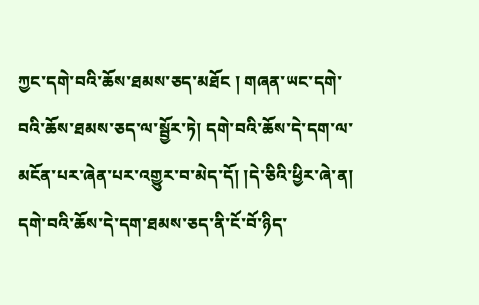ཀྱང་དགེ་བའི་ཆོས་ཐམས་ཅད་མཐོང ། གཞན་ཡང་དགེ་བའི་ཆོས་ཐམས་ཅད་ལ་སྦྱོར་ཏེ། དགེ་བའི་ཆོས་དེ་དག་ལ་མངོན་པར་ཞེན་པར་འགྱུར་བ་མེད་དོ། །དེ་ཅིའི་ཕྱིར་ཞེ་ན། དགེ་བའི་ཆོས་དེ་དག་ཐམས་ཅད་ནི་ངོ་བོ་ཉིད་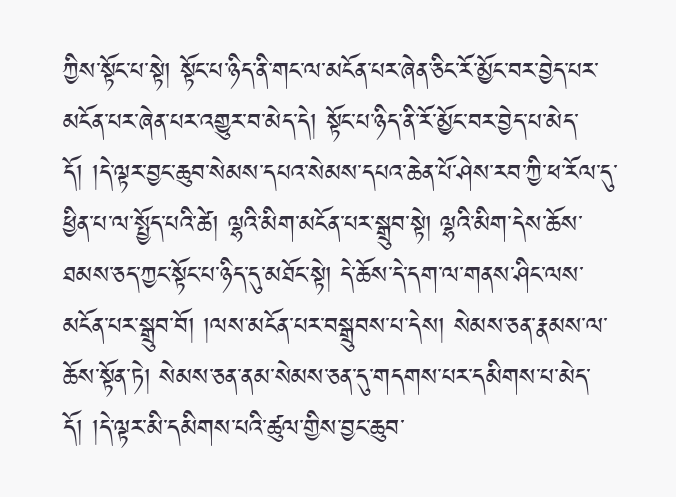ཀྱིས་སྟོང་པ་སྟེ། སྟོང་པ་ཉིད་ནི་གང་ལ་མངོན་པར་ཞེན་ཅིང་རོ་མྱོང་བར་བྱེད་པར་མངོན་པར་ཞེན་པར་འགྱུར་བ་མེད་དེ། སྟོང་པ་ཉིད་ནི་རོ་མྱོང་བར་བྱེད་པ་མེད་དོ། །དེ་ལྟར་བྱང་ཆུབ་སེམས་དཔའ་སེམས་དཔའ་ཆེན་པོ་ཤེས་རབ་ཀྱི་ཕ་རོལ་དུ་ཕྱིན་པ་ལ་སྤྱོད་པའི་ཚེ། ལྷའི་མིག་མངོན་པར་སྒྲུབ་སྟེ། ལྷའི་མིག་དེས་ཆོས་ཐམས་ཅད་ཀྱང་སྟོང་པ་ཉིད་དུ་མཐོང་སྟེ། དེ་ཆོས་དེ་དག་ལ་གནས་ཤིང་ལས་མངོན་པར་སྒྲུབ་བོ། །ལས་མངོན་པར་བསྒྲུབས་པ་དེས། སེམས་ཅན་རྣམས་ལ་ཆོས་སྟོན་ཏེ། སེམས་ཅན་ནམ་སེམས་ཅན་དུ་གདགས་པར་དམིགས་པ་མེད་དོ། །དེ་ལྟར་མི་དམིགས་པའི་ཚུལ་གྱིས་བྱང་ཆུབ་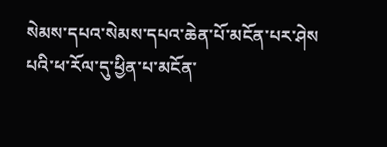སེམས་དཔའ་སེམས་དཔའ་ཆེན་པོ་མངོན་པར་ཤེས
པའི་ཕ་རོལ་དུ་ཕྱིན་པ་མངོན་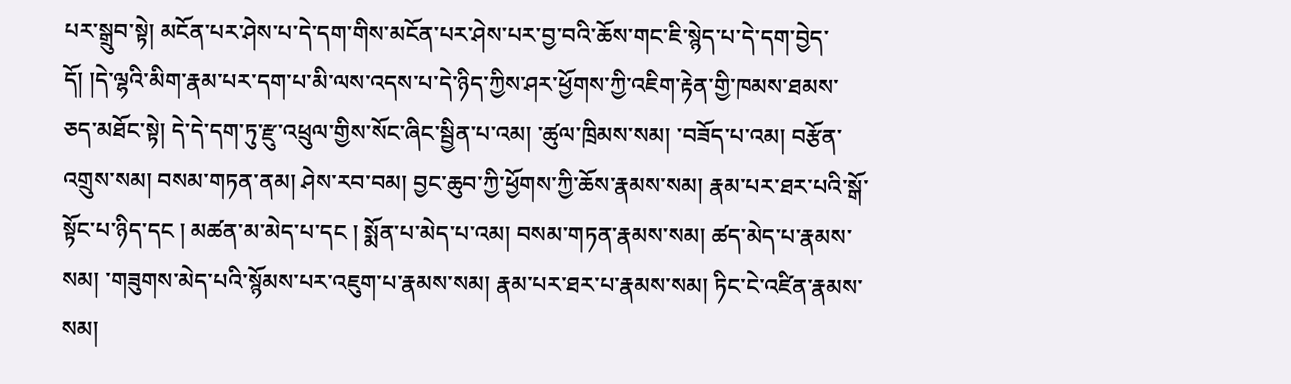པར་སྒྲུབ་སྟེ། མངོན་པར་ཤེས་པ་དེ་དག་གིས་མངོན་པར་ཤེས་པར་བྱ་བའི་ཆོས་གང་ཇི་སྙེད་པ་དེ་དག་བྱེད་དོ། །དེ་ལྷའི་མིག་རྣམ་པར་དག་པ་མི་ལས་འདས་པ་དེ་ཉིད་ཀྱིས་ཤར་ཕྱོགས་ཀྱི་འཇིག་རྟེན་གྱི་ཁམས་ཐམས་ཅད་མཐོང་སྟེ། དེ་དེ་དག་ཏུ་རྫུ་འཕྲུལ་གྱིས་སོང་ཞིང་སྦྱིན་པ་འམ། ་ཚུལ་ཁྲིམས་སམ། ་བཟོད་པ་འམ། བརྩོན་འགྲུས་སམ། བསམ་གཏན་ནམ། ཤེས་རབ་བམ། བྱང་ཆུབ་ཀྱི་ཕྱོགས་ཀྱི་ཆོས་རྣམས་སམ། རྣམ་པར་ཐར་པའི་སྒོ་སྟོང་པ་ཉིད་དང ། མཚན་མ་མེད་པ་དང ། སྨོན་པ་མེད་པ་འམ། བསམ་གཏན་རྣམས་སམ། ཚད་མེད་པ་རྣམས་སམ། ་གཟུགས་མེད་པའི་སྙོམས་པར་འཇུག་པ་རྣམས་སམ། རྣམ་པར་ཐར་པ་རྣམས་སམ། ཏིང་ངེ་འཛིན་རྣམས་སམ།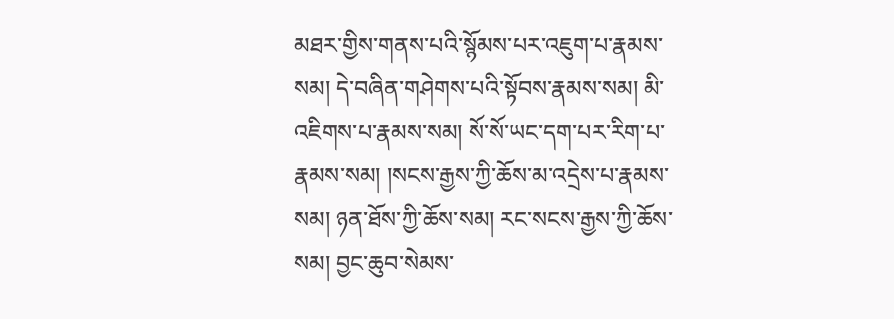མཐར་གྱིས་གནས་པའི་སྙོམས་པར་འཇུག་པ་རྣམས་སམ། དེ་བཞིན་གཤེགས་པའི་སྟོབས་རྣམས་སམ། མི་འཇིགས་པ་རྣམས་སམ། སོ་སོ་ཡང་དག་པར་རིག་པ་རྣམས་སམ། །སངས་རྒྱས་ཀྱི་ཆོས་མ་འདྲེས་པ་རྣམས་སམ། ཉན་ཐོས་ཀྱི་ཆོས་སམ། རང་སངས་རྒྱས་ཀྱི་ཆོས་སམ། བྱང་ཆུབ་སེམས་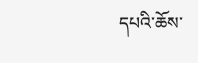དཔའི་ཆོས་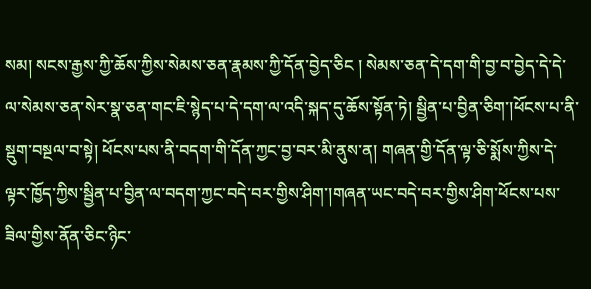སམ། སངས་རྒྱས་ཀྱི་ཆོས་ཀྱིས་སེམས་ཅན་རྣམས་ཀྱི་དོན་བྱེད་ཅིང ། སེམས་ཅན་དེ་དག་གི་བྱ་བ་བྱེད་དེ་དེ་ལ་སེམས་ཅན་སེར་སྣ་ཅན་གང་ཇི་སྙེད་པ་དེ་དག་ལ་འདི་སྐད་དུ་ཆོས་སྟོན་ཏེ། སྦྱིན་པ་བྱིན་ཅིག་།ཕོངས་པ་ནི་སྡུག་བསྔལ་བ་སྟེ། ཕོངས་པས་ནི་བདག་གི་དོན་ཀྱང་བྱ་བར་མི་ནུས་ན། གཞན་གྱི་དོན་ལྟ་ཅི་སྨོས་ཀྱིས་དེ་ལྟར་ཁྱོད་ཀྱིས་སྦྱིན་པ་བྱིན་ལ་བདག་ཀྱང་བདེ་བར་གྱིས་ཤིག་།གཞན་ཡང་བདེ་བར་གྱིས་ཤིག་ཕོངས་པས་ཟིལ་གྱིས་ནོན་ཅིང་ཉིང་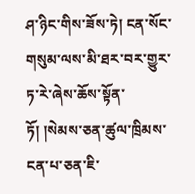ཤ་ཉིང་གིས་ཟོས་ཏེ། ངན་སོང་གསུམ་ལས་མི་ཐར་བར་གྱུར་ཏ་རེ་ཞེས་ཆོས་སྟོན་ཏོ། །སེམས་ཅན་ཚུལ་ཁྲིམས་ངན་པ་ཅན་ཇི་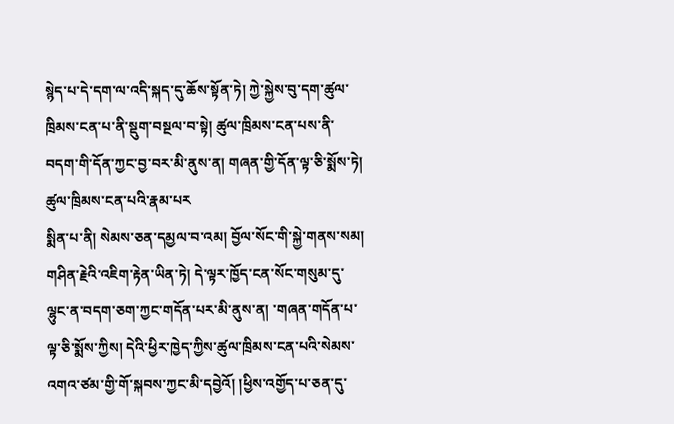སྙེད་པ་དེ་དག་ལ་འདི་སྐད་དུ་ཆོས་སྟོན་ཏེ། ཀྱེ་སྐྱེས་བུ་དག་ཚུལ་ཁྲིམས་ངན་པ་ནི་སྡུག་བསྔལ་བ་སྟེ། ཚུལ་ཁྲིམས་ངན་པས་ནི་བདག་གི་དོན་ཀྱང་བྱ་བར་མི་ནུས་ན། གཞན་གྱི་དོན་ལྟ་ཅི་སྨོས་ཏེ། ཚུལ་ཁྲིམས་ངན་པའི་རྣམ་པར
སྨིན་པ་ནི། སེམས་ཅན་དམྱལ་བ་འམ། བྱོལ་སོང་གི་སྐྱེ་གནས་སམ། གཤིན་རྗེའི་འཇིག་རྟེན་ཡིན་ཏེ། དེ་ལྟར་ཁྱོད་ངན་སོང་གསུམ་དུ་ལྷུང་ན་བདག་ཅག་ཀྱང་གདོན་པར་མི་ནུས་ན། ་གཞན་གདོན་པ་ལྟ་ཅི་སྨོས་ཀྱིས། དེའི་ཕྱིར་ཁྱེད་ཀྱིས་ཚུལ་ཁྲིམས་ངན་པའི་སེམས་འགའ་ཙམ་གྱི་གོ་སྐབས་ཀྱང་མི་དབྱེའོ། །ཕྱིས་འགྱོད་པ་ཅན་དུ་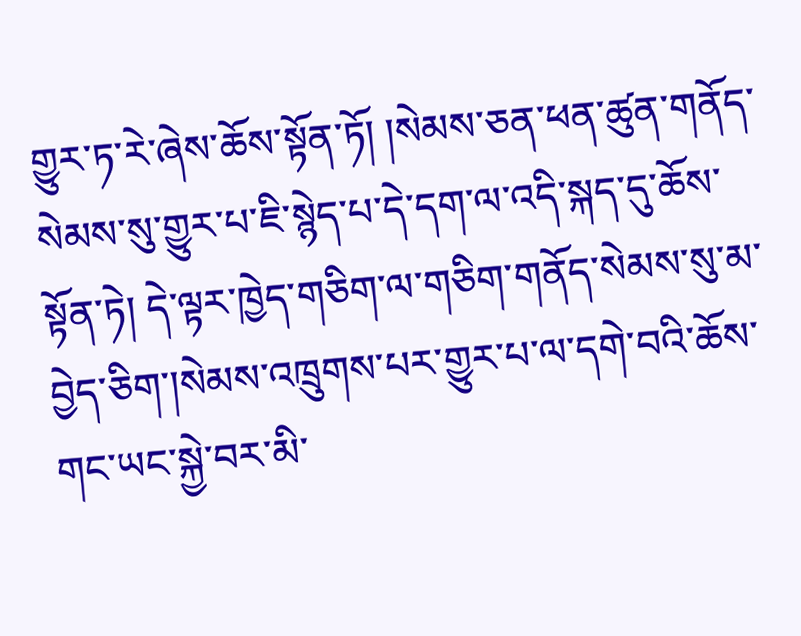གྱུར་ཏ་རེ་ཞེས་ཆོས་སྟོན་ཏོ། །སེམས་ཅན་ཕན་ཚུན་གནོད་སེམས་སུ་གྱུར་པ་ཇི་སྙེད་པ་དེ་དག་ལ་འདི་སྐད་དུ་ཆོས་སྟོན་ཏེ། དེ་ལྟར་ཁྱེད་གཅིག་ལ་གཅིག་གནོད་སེམས་སུ་མ་བྱེད་ཅིག་།སེམས་འཁྲུགས་པར་གྱུར་པ་ལ་དགེ་བའི་ཆོས་གང་ཡང་སྐྱེ་བར་མི་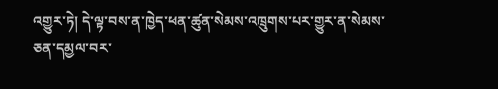འགྱུར་ཏེ། དེ་ལྟ་བས་ན་ཁྱེད་ཕན་ཚུན་སེམས་འཁྲུགས་པར་གྱུར་ན་སེམས་ཅན་དམྱལ་བར་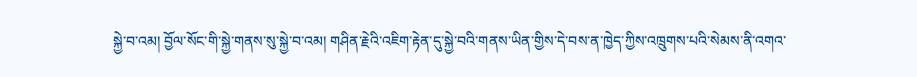སྐྱེ་བ་འམ། བྱོལ་སོང་གི་སྐྱེ་གནས་སུ་སྐྱེ་བ་འམ། གཤིན་རྗེའི་འཇིག་རྟེན་དུ་སྐྱེ་བའི་གནས་ཡིན་གྱིས་དེ་བས་ན་ཁྱེད་ཀྱིས་འཁྲུགས་པའི་སེམས་ནི་འགའ་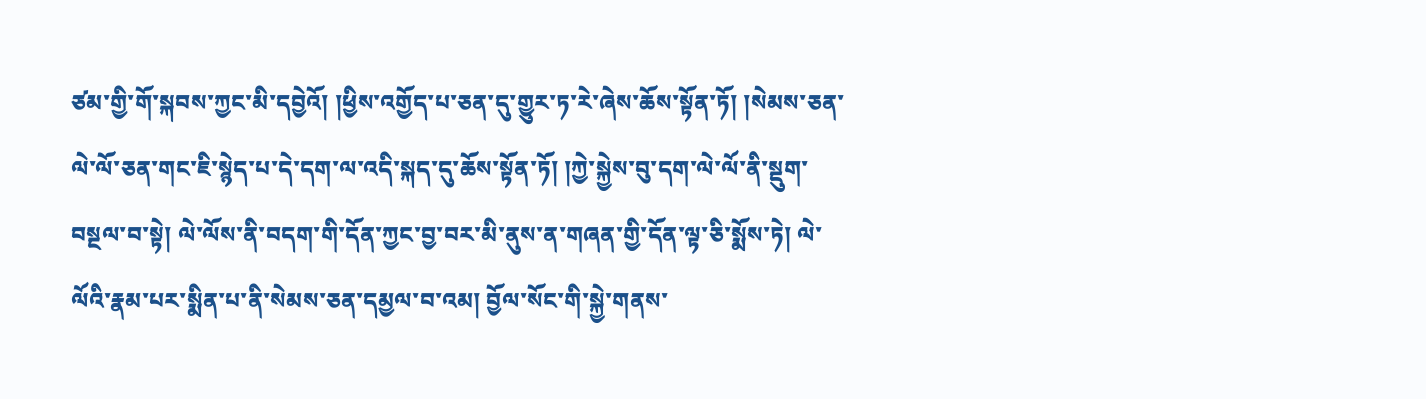ཙམ་གྱི་གོ་སྐབས་ཀྱང་མི་དབྱེའོ། །ཕྱིས་འགྱོད་པ་ཅན་དུ་གྱུར་ཏ་རེ་ཞེས་ཆོས་སྟོན་ཏོ། །སེམས་ཅན་ལེ་ལོ་ཅན་གང་ཇི་སྙེད་པ་དེ་དག་ལ་འདི་སྐད་དུ་ཆོས་སྟོན་ཏོ། །ཀྱེ་སྐྱེས་བུ་དག་ལེ་ལོ་ནི་སྡུག་བསྔལ་བ་སྟེ། ལེ་ལོས་ནི་བདག་གི་དོན་ཀྱང་བྱ་བར་མི་ནུས་ན་གཞན་གྱི་དོན་ལྟ་ཅི་སྨོས་ཏེ། ལེ་ལོའི་རྣམ་པར་སྨིན་པ་ནི་སེམས་ཅན་དམྱལ་བ་འམ། བྱོལ་སོང་གི་སྐྱེ་གནས་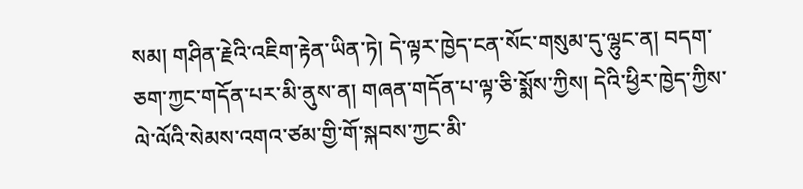སམ། གཤིན་རྗེའི་འཇིག་རྟེན་ཡིན་ཏེ། དེ་ལྟར་ཁྱེད་ངན་སོང་གསུམ་དུ་ལྷུང་ན། བདག་ཅག་ཀྱང་གདོན་པར་མི་ནུས་ན། གཞན་གདོན་པ་ལྟ་ཅི་སྨོས་ཀྱིས། དེའི་ཕྱིར་ཁྱེད་ཀྱིས་ལེ་ལོའི་སེམས་འགའ་ཙམ་གྱི་གོ་སྐབས་ཀྱང་མི་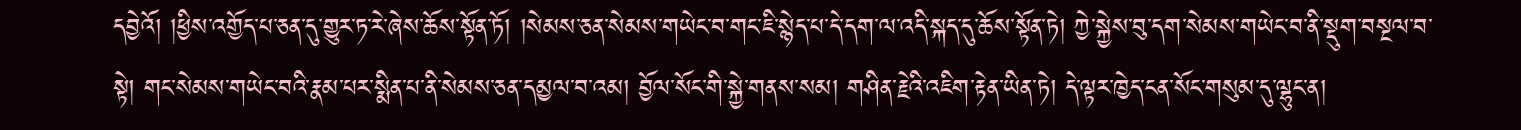དབྱེའོ། །ཕྱིས་འགྱོད་པ་ཅན་དུ་གྱུར་ཏ་རེ་ཞེས་ཆོས་སྟོན་ཏོ། །སེམས་ཅན་སེམས་གཡེང་བ་གང་ཇི་སྙེད་པ་དེ་དག་ལ་འདི་སྐད་དུ་ཆོས་སྟོན་ཏེ། ཀྱེ་སྐྱེས་བུ་དག་སེམས་གཡེང་བ་ནི་སྡུག་བསྔལ་བ་སྟེ། གང་སེམས་གཡེང་བའི་རྣམ་པར་སྨིན་པ་ནི་སེམས་ཅན་དམྱལ་བ་འམ། བྱོལ་སོང་གི་སྐྱེ་གནས་སམ། གཤིན་རྗེའི་འཇིག་རྟེན་ཡིན་ཏེ། དེ་ལྟར་ཁྱེད་ངན་སོང་གསུམ་དུ་ལྷུང་ན།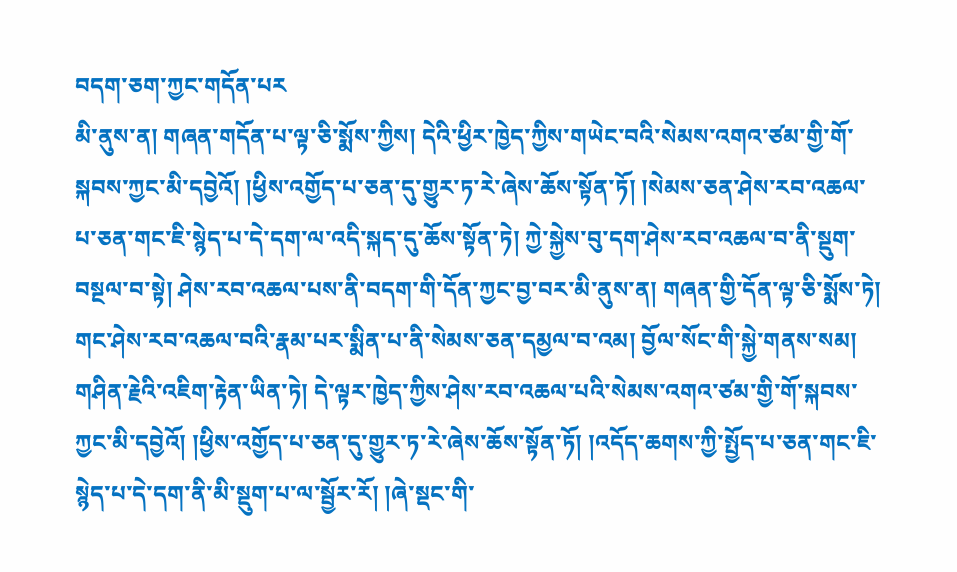བདག་ཅག་ཀྱང་གདོན་པར
མི་ནུས་ན། གཞན་གདོན་པ་ལྟ་ཅི་སྨོས་ཀྱིས། དེའི་ཕྱིར་ཁྱེད་ཀྱིས་གཡེང་བའི་སེམས་འགའ་ཙམ་གྱི་གོ་སྐབས་ཀྱང་མི་དབྱེའོ། །ཕྱིས་འགྱོད་པ་ཅན་དུ་གྱུར་ཏ་རེ་ཞེས་ཆོས་སྟོན་ཏོ། །སེམས་ཅན་ཤེས་རབ་འཆལ་པ་ཅན་གང་ཇི་སྙེད་པ་དེ་དག་ལ་འདི་སྐད་དུ་ཆོས་སྟོན་ཏེ། ཀྱེ་སྐྱེས་བུ་དག་ཤེས་རབ་འཆལ་བ་ནི་སྡུག་བསྔལ་བ་སྟེ། ཤེས་རབ་འཆལ་པས་ནི་བདག་གི་དོན་ཀྱང་བྱ་བར་མི་ནུས་ན། གཞན་གྱི་དོན་ལྟ་ཅི་སྨོས་ཏེ། གང་ཤེས་རབ་འཆལ་བའི་རྣམ་པར་སྨིན་པ་ནི་སེམས་ཅན་དམྱལ་བ་འམ། བྱོལ་སོང་གི་སྐྱེ་གནས་སམ། གཤིན་རྗེའི་འཇིག་རྟེན་ཡིན་ཏེ། དེ་ལྟར་ཁྱེད་ཀྱིས་ཤེས་རབ་འཆལ་པའི་སེམས་འགའ་ཙམ་གྱི་གོ་སྐབས་ཀྱང་མི་དབྱེའོ། །ཕྱིས་འགྱོད་པ་ཅན་དུ་གྱུར་ཏ་རེ་ཞེས་ཆོས་སྟོན་ཏོ། །འདོད་ཆགས་ཀྱི་སྤྱོད་པ་ཅན་གང་ཇི་སྙེད་པ་དེ་དག་ནི་མི་སྡུག་པ་ལ་སྦྱོར་རོ། །ཞེ་སྡང་གི་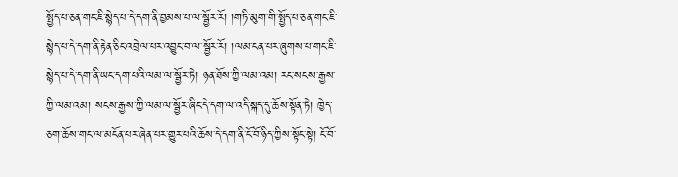སྤྱོད་པ་ཅན་གང་ཇི་སྙེད་པ་དེ་དག་ནི་བྱམས་པ་ལ་སྦྱོར་རོ། །གཏི་མུག་གི་སྤྱོད་པ་ཅན་གང་ཇི་སྙེད་པ་དེ་དག་ནི་རྟེན་ཅིང་འབྲེལ་པར་འབྱུང་བ་ལ་སྦྱོར་རོ། །ལམ་ངན་པར་ཞུགས་པ་གང་ཇི་སྙེད་པ་དེ་དག་ནི་ཡང་དག་པའི་ལམ་ལ་སྦྱོར་ཏེ། ཉན་ཐོས་ཀྱི་ལམ་འམ། རང་སངས་རྒྱས་ཀྱི་ལམ་འམ། སངས་རྒྱས་ཀྱི་ལམ་ལ་སྦྱོར་ཞིང་དེ་དག་ལ་འདི་སྐད་དུ་ཆོས་སྟོན་ཏེ། ཁྱེད་ཅག་ཆོས་གང་ལ་མངོན་པར་ཞེན་པར་གྱུར་པའི་ཆོས་དེ་དག་ནི་ངོ་བོ་ཉིད་ཀྱིས་སྟོང་སྟེ། ངོ་བོ་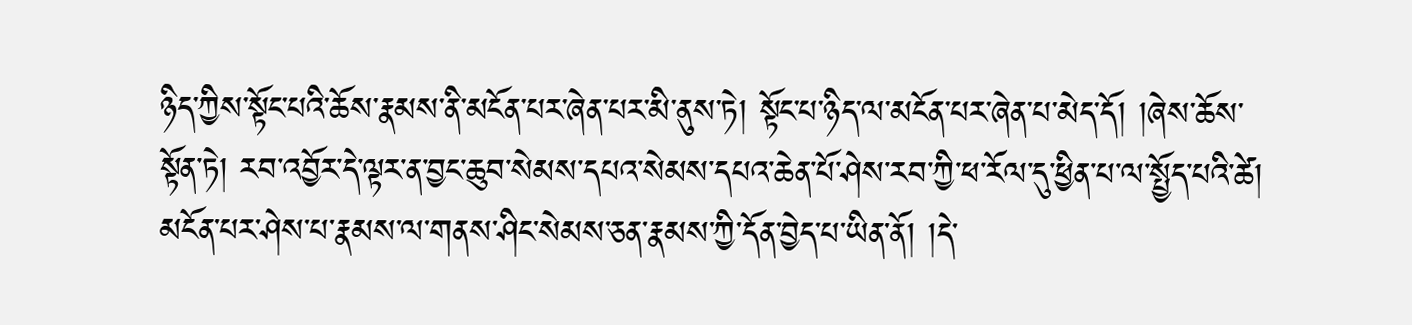ཉིད་ཀྱིས་སྟོང་པའི་ཆོས་རྣམས་ནི་མངོན་པར་ཞེན་པར་མི་ནུས་ཏེ། སྟོང་པ་ཉིད་ལ་མངོན་པར་ཞེན་པ་མེད་དོ། །ཞེས་ཆོས་སྟོན་ཏེ། རབ་འབྱོར་དེ་ལྟར་ན་བྱང་ཆུབ་སེམས་དཔའ་སེམས་དཔའ་ཆེན་པོ་ཤེས་རབ་ཀྱི་ཕ་རོལ་དུ་ཕྱིན་པ་ལ་སྤྱོད་པའི་ཚེ། མངོན་པར་ཤེས་པ་རྣམས་ལ་གནས་ཤིང་སེམས་ཅན་རྣམས་ཀྱི་དོན་བྱེད་པ་ཡིན་ནོ། །དེ་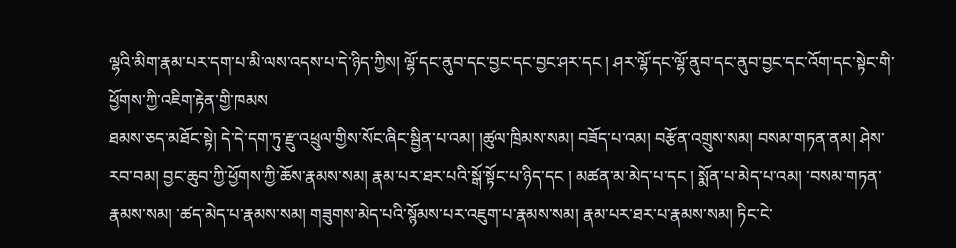ལྷའི་མིག་རྣམ་པར་དག་པ་མི་ལས་འདས་པ་དེ་ཉིད་ཀྱིས། ལྷོ་དང་ནུབ་དང་བྱང་དང་བྱང་ཤར་དང ། ཤར་ལྷོ་དང་ལྷོ་ནུབ་དང་ནུབ་བྱང་དང་འོག་དང་སྟེང་གི་ཕྱོགས་ཀྱི་འཇིག་རྟེན་གྱི་ཁམས
ཐམས་ཅད་མཐོང་སྟེ། དེ་དེ་དག་ཏུ་རྫུ་འཕྲུལ་གྱིས་སོང་ཞིང་སྦྱིན་པ་འམ། །ཚུལ་ཁྲིམས་སམ། བཟོད་པ་འམ། བརྩོན་འགྲུས་སམ། བསམ་གཏན་ནམ། ཤེས་རབ་བམ། བྱང་ཆུབ་ཀྱི་ཕྱོགས་ཀྱི་ཆོས་རྣམས་སམ། རྣམ་པར་ཐར་པའི་སྒོ་སྟོང་པ་ཉིད་དང ། མཚན་མ་མེད་པ་དང ། སྨོན་པ་མེད་པ་འམ། ་བསམ་གཏན་རྣམས་སམ། ་ཚད་མེད་པ་རྣམས་སམ། གཟུགས་མེད་པའི་སྙོམས་པར་འཇུག་པ་རྣམས་སམ། རྣམ་པར་ཐར་པ་རྣམས་སམ། ཏིང་ངེ་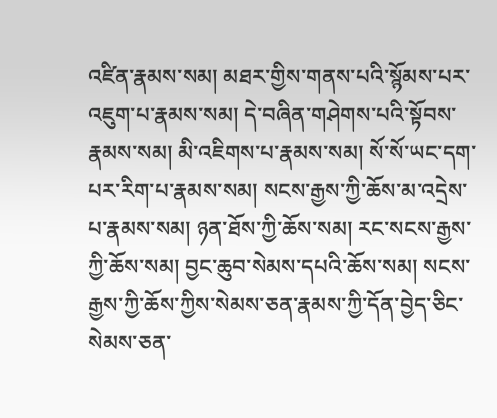འཛིན་རྣམས་སམ། མཐར་གྱིས་གནས་པའི་སྙོམས་པར་འཇུག་པ་རྣམས་སམ། དེ་བཞིན་གཤེགས་པའི་སྟོབས་རྣམས་སམ། མི་འཇིགས་པ་རྣམས་སམ། སོ་སོ་ཡང་དག་པར་རིག་པ་རྣམས་སམ། སངས་རྒྱས་ཀྱི་ཆོས་མ་འདྲེས་པ་རྣམས་སམ། ཉན་ཐོས་ཀྱི་ཆོས་སམ། རང་སངས་རྒྱས་ཀྱི་ཆོས་སམ། བྱང་ཆུབ་སེམས་དཔའི་ཆོས་སམ། སངས་རྒྱས་ཀྱི་ཆོས་ཀྱིས་སེམས་ཅན་རྣམས་ཀྱི་དོན་བྱེད་ཅིང་སེམས་ཅན་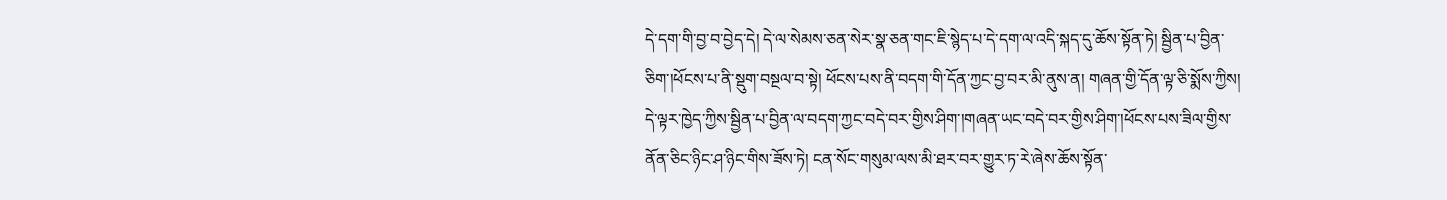དེ་དག་གི་བྱ་བ་བྱེད་དེ། དེ་ལ་སེམས་ཅན་སེར་སྣ་ཅན་གང་ཇི་སྙེད་པ་དེ་དག་ལ་འདི་སྐད་དུ་ཆོས་སྟོན་ཏེ། སྦྱིན་པ་བྱིན་ཅིག་།ཕོངས་པ་ནི་སྡུག་བསྔལ་བ་སྟེ། ཕོངས་པས་ནི་བདག་གི་དོན་ཀྱང་བྱ་བར་མི་ནུས་ན། གཞན་གྱི་དོན་ལྟ་ཅི་སྨོས་ཀྱིས། དེ་ལྟར་ཁྱེད་ཀྱིས་སྦྱིན་པ་བྱིན་ལ་བདག་ཀྱང་བདེ་བར་གྱིས་ཤིག་།གཞན་ཡང་བདེ་བར་གྱིས་ཤིག་།ཕོངས་པས་ཟིལ་གྱིས་ནོན་ཅིང་ཉིང་ཤ་ཉིང་གིས་ཟོས་ཏེ། ངན་སོང་གསུམ་ལས་མི་ཐར་བར་གྱུར་ཏ་རེ་ཞེས་ཆོས་སྟོན་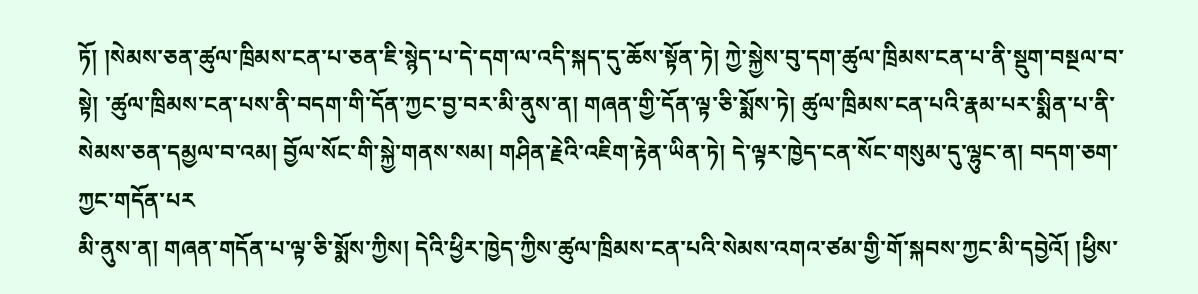ཏོ། །སེམས་ཅན་ཚུལ་ཁྲིམས་ངན་པ་ཅན་ཇི་སྙེད་པ་དེ་དག་ལ་འདི་སྐད་དུ་ཆོས་སྟོན་ཏེ། ཀྱེ་སྐྱེས་བུ་དག་ཚུལ་ཁྲིམས་ངན་པ་ནི་སྡུག་བསྔལ་བ་སྟེ། ་ཚུལ་ཁྲིམས་ངན་པས་ནི་བདག་གི་དོན་ཀྱང་བྱ་བར་མི་ནུས་ན། གཞན་གྱི་དོན་ལྟ་ཅི་སྨོས་ཏེ། ཚུལ་ཁྲིམས་ངན་པའི་རྣམ་པར་སྨིན་པ་ནི་སེམས་ཅན་དམྱལ་བ་འམ། བྱོལ་སོང་གི་སྐྱེ་གནས་སམ། གཤིན་རྗེའི་འཇིག་རྟེན་ཡིན་ཏེ། དེ་ལྟར་ཁྱེད་ངན་སོང་གསུམ་དུ་ལྷུང་ན། བདག་ཅག་ཀྱང་གདོན་པར
མི་ནུས་ན། གཞན་གདོན་པ་ལྟ་ཅི་སྨོས་ཀྱིས། དེའི་ཕྱིར་ཁྱེད་ཀྱིས་ཚུལ་ཁྲིམས་ངན་པའི་སེམས་འགའ་ཙམ་གྱི་གོ་སྐབས་ཀྱང་མི་དབྱེའོ། །ཕྱིས་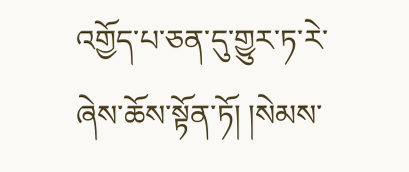འགྱོད་པ་ཅན་དུ་གྱུར་ཏ་རེ་ཞེས་ཆོས་སྟོན་ཏོ། །སེམས་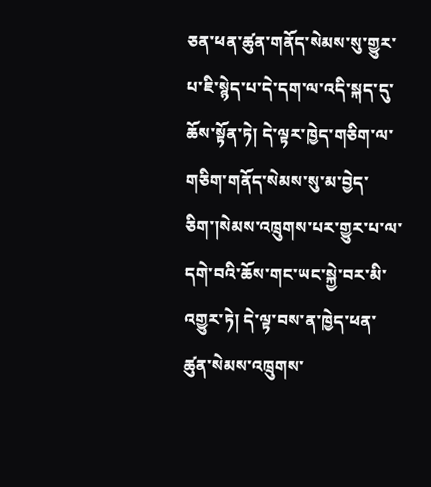ཅན་ཕན་ཚུན་གནོད་སེམས་སུ་གྱུར་པ་ཇི་སྙེད་པ་དེ་དག་ལ་འདི་སྐད་དུ་ཆོས་སྟོན་ཏེ། དེ་ལྟར་ཁྱེད་གཅིག་ལ་གཅིག་གནོད་སེམས་སུ་མ་བྱེད་ཅིག་།སེམས་འཁྲུགས་པར་གྱུར་པ་ལ་དགེ་བའི་ཆོས་གང་ཡང་སྐྱེ་བར་མི་འགྱུར་ཏེ། དེ་ལྟ་བས་ན་ཁྱེད་ཕན་ཚུན་སེམས་འཁྲུགས་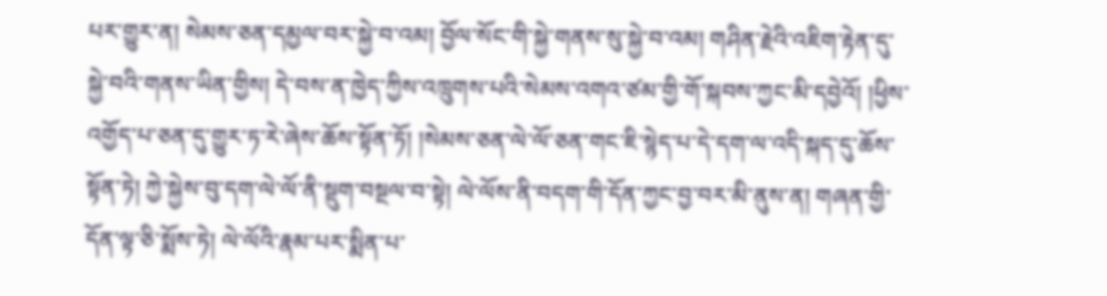པར་གྱུར་ན། སེམས་ཅན་དམྱལ་བར་སྐྱེ་བ་འམ། བྱོལ་སོང་གི་སྐྱེ་གནས་སུ་སྐྱེ་བ་འམ། གཤིན་རྗེའི་འཇིག་རྟེན་དུ་སྐྱེ་བའི་གནས་ཡིན་གྱིས། དེ་བས་ན་ཁྱེད་ཀྱིས་འཁྲུགས་པའི་སེམས་འགའ་ཙམ་གྱི་གོ་སྐབས་ཀྱང་མི་དབྱེའོ། །ཕྱིས་འགྱོད་པ་ཅན་དུ་གྱུར་ཏ་རེ་ཞེས་ཆོས་སྟོན་ཏོ། །སེམས་ཅན་ལེ་ལོ་ཅན་གང་ཇི་སྙེད་པ་དེ་དག་ལ་འདི་སྐད་དུ་ཆོས་སྟོན་ཏེ། ཀྱེ་སྐྱེས་བུ་དག་ལེ་ལོ་ནི་སྡུག་བསྔལ་བ་སྟེ། ལེ་ལོས་ནི་བདག་གི་དོན་ཀྱང་བྱ་བར་མི་ནུས་ན། གཞན་གྱི་དོན་ལྟ་ཅི་སྨོས་ཏེ། ལེ་ལོའི་རྣམ་པར་སྨིན་པ་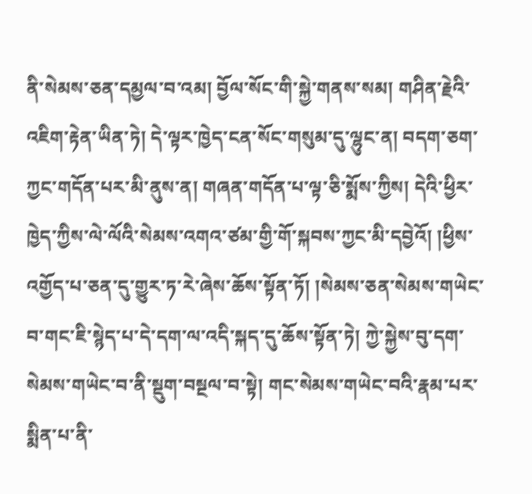ནི་སེམས་ཅན་དམྱལ་བ་འམ། བྱོལ་སོང་གི་སྐྱེ་གནས་སམ། གཤིན་རྗེའི་འཇིག་རྟེན་ཡིན་ཏེ། དེ་ལྟར་ཁྱེད་ངན་སོང་གསུམ་དུ་ལྷུང་ན། བདག་ཅག་ཀྱང་གདོན་པར་མི་ནུས་ན། གཞན་གདོན་པ་ལྟ་ཅི་སྨོས་ཀྱིས། དེའི་ཕྱིར་ཁྱེད་ཀྱིས་ལེ་ལོའི་སེམས་འགའ་ཙམ་གྱི་གོ་སྐབས་ཀྱང་མི་དབྱེའོ། །ཕྱིས་འགྱོད་པ་ཅན་དུ་གྱུར་ཏ་རེ་ཞེས་ཆོས་སྟོན་ཏོ། །སེམས་ཅན་སེམས་གཡེང་བ་གང་ཇི་སྙེད་པ་དེ་དག་ལ་འདི་སྐད་དུ་ཆོས་སྟོན་ཏེ། ཀྱེ་སྐྱེས་བུ་དག་སེམས་གཡེང་བ་ནི་སྡུག་བསྔལ་བ་སྟེ། གང་སེམས་གཡེང་བའི་རྣམ་པར་སྨིན་པ་ནི་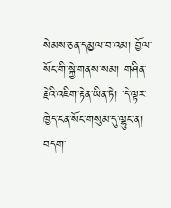སེམས་ཅན་དམྱལ་བ་འམ། བྱོལ་སོང་གི་སྐྱེ་གནས་སམ། གཤིན་རྗེའི་འཇིག་རྟེན་ཡིན་ཏེ། ་དེ་ལྟར་ཁྱེད་ངན་སོང་གསུམ་དུ་ལྷུང་ན། བདག་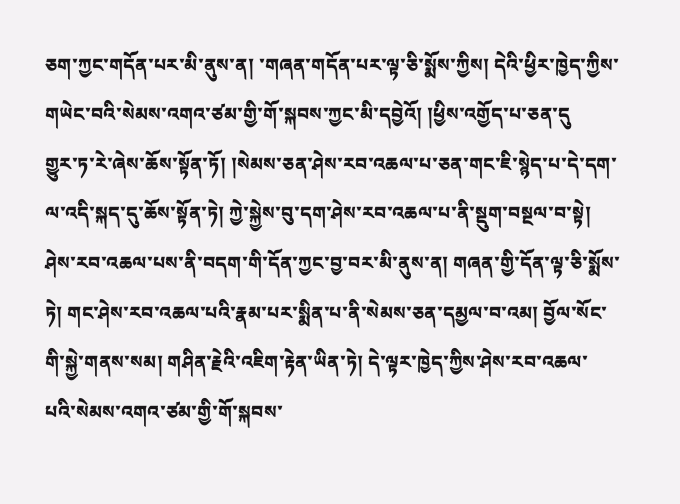ཅག་ཀྱང་གདོན་པར་མི་ནུས་ན། ་གཞན་གདོན་པར་ལྟ་ཅི་སྨོས་ཀྱིས། དེའི་ཕྱིར་ཁྱེད་ཀྱིས་གཡེང་བའི་སེམས་འགའ་ཙམ་གྱི་གོ་སྐབས་ཀྱང་མི་དབྱེའོ། །ཕྱིས་འགྱོད་པ་ཅན་དུ
གྱུར་ཏ་རེ་ཞེས་ཆོས་སྟོན་ཏོ། །སེམས་ཅན་ཤེས་རབ་འཆལ་པ་ཅན་གང་ཇི་སྙེད་པ་དེ་དག་ལ་འདི་སྐད་དུ་ཆོས་སྟོན་ཏེ། ཀྱེ་སྐྱེས་བུ་དག་ཤེས་རབ་འཆལ་པ་ནི་སྡུག་བསྔལ་བ་སྟེ། ཤེས་རབ་འཆལ་པས་ནི་བདག་གི་དོན་ཀྱང་བྱ་བར་མི་ནུས་ན། གཞན་གྱི་དོན་ལྟ་ཅི་སྨོས་ཏེ། གང་ཤེས་རབ་འཆལ་པའི་རྣམ་པར་སྨིན་པ་ནི་སེམས་ཅན་དམྱལ་བ་འམ། བྱོལ་སོང་གི་སྐྱེ་གནས་སམ། གཤིན་རྗེའི་འཇིག་རྟེན་ཡིན་ཏེ། དེ་ལྟར་ཁྱེད་ཀྱིས་ཤེས་རབ་འཆལ་པའི་སེམས་འགའ་ཙམ་གྱི་གོ་སྐབས་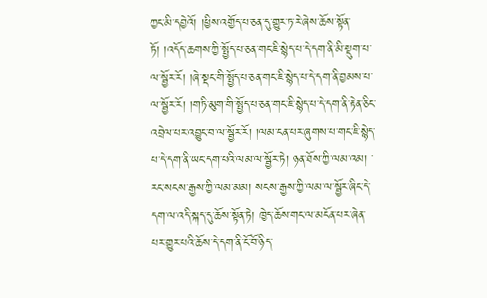ཀྱང་མི་དབྱེའོ། །ཕྱིས་འགྱོད་པ་ཅན་དུ་གྱུར་ཏ་རེ་ཞེས་ཆོས་སྟོན་ཏོ། །འདོད་ཆགས་ཀྱི་སྤྱོད་པ་ཅན་གང་ཇི་སྙེད་པ་དེ་དག་ནི་མི་སྡུག་པ་ལ་སྦྱོར་རོ། །ཞེ་སྡང་གི་སྤྱོད་པ་ཅན་གང་ཇི་སྙེད་པ་དེ་དག་ནི་བྱམས་པ་ལ་སྦྱོར་རོ། །གཏི་མུག་གི་སྤྱོད་པ་ཅན་གང་ཇི་སྙེད་པ་དེ་དག་ནི་རྟེན་ཅིང་འབྲེལ་པར་འབྱུང་བ་ལ་སྦྱོར་རོ། །ལམ་ངན་པར་ཞུགས་པ་གང་ཇི་སྙེད་པ་དེ་དག་ནི་ཡང་དག་པའི་ལམ་ལ་སྦྱོར་ཏེ། ཉན་ཐོས་ཀྱི་ལམ་འམ། ་རང་སངས་རྒྱས་ཀྱི་ལམ་མམ། སངས་རྒྱས་ཀྱི་ལམ་ལ་སྦྱོར་ཞིང་དེ་དག་ལ་འདི་སྐད་དུ་ཆོས་སྟོན་ཏེ། ཁྱེད་ཆོས་གང་ལ་མངོན་པར་ཞེན་པར་གྱུར་པའི་ཆོས་དེ་དག་ནི་ངོ་བོ་ཉིད་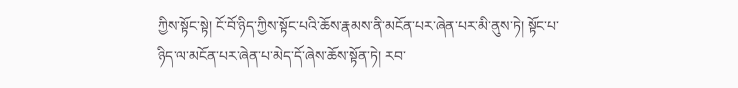ཀྱིས་སྟོང་སྟེ། ངོ་བོ་ཉིད་ཀྱིས་སྟོང་པའི་ཆོས་རྣམས་ནི་མངོན་པར་ཞེན་པར་མི་ནུས་ཏེ། སྟོང་པ་ཉིད་ལ་མངོན་པར་ཞེན་པ་མེད་དོ་ཞེས་ཆོས་སྟོན་ཏེ། རབ་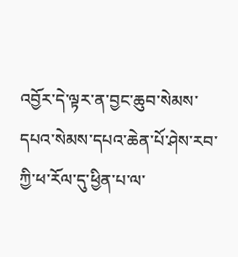འབྱོར་དེ་ལྟར་ན་བྱང་ཆུབ་སེམས་དཔའ་སེམས་དཔའ་ཆེན་པོ་ཤེས་རབ་ཀྱི་ཕ་རོལ་དུ་ཕྱིན་པ་ལ་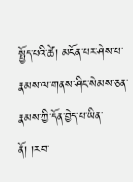སྤྱོད་པའི་ཚེ། མངོན་པར་ཤེས་པ་རྣམས་ལ་གནས་ཤིང་སེམས་ཅན་རྣམས་ཀྱི་དོན་བྱེད་པ་ཡིན་ནོ། །རབ་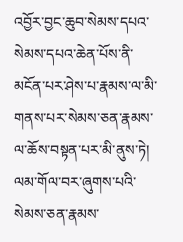འབྱོར་བྱང་ཆུབ་སེམས་དཔའ་སེམས་དཔའ་ཆེན་པོས་ནི་མངོན་པར་ཤེས་པ་རྣམས་ལ་མི་གནས་པར་སེམས་ཅན་རྣམས་ལ་ཆོས་བསྟན་པར་མི་ནུས་ཏེ། ལམ་གོལ་བར་ཞུགས་པའི་སེམས་ཅན་རྣམས་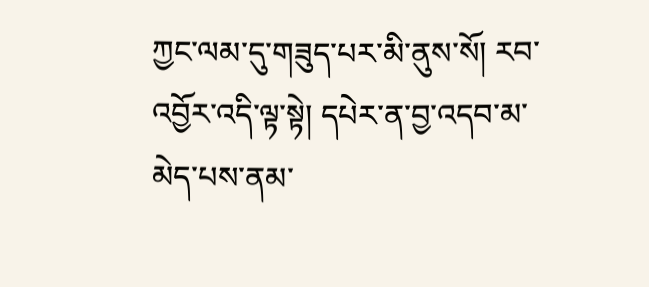ཀྱང་ལམ་དུ་གཟུད་པར་མི་ནུས་སོ། རབ་འབྱོར་འདི་ལྟ་སྟེ། དཔེར་ན་བྱ་འདབ་མ་མེད་པས་ནམ་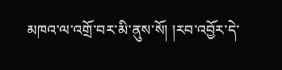མཁའ་ལ་འགྲོ་བར་མི་ནུས་སོ། །རབ་འབྱོར་དེ་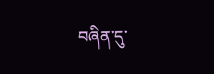བཞིན་དུ་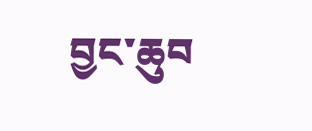བྱང་ཆུབ